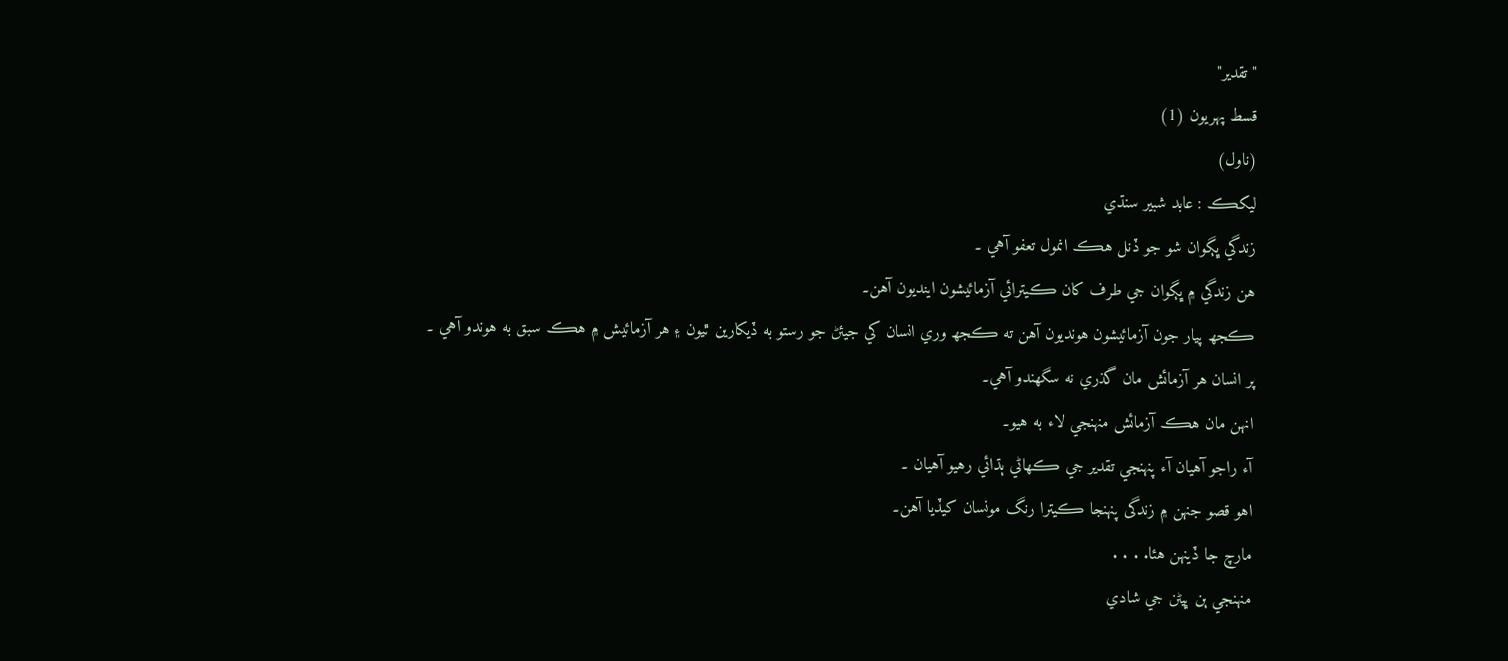" تقدير"
قسط پهريون (1)
(ناول)
ليکڪ : عابد شبير سنڌي
زندگي ڀڳوان شو جو ڏنل هڪ انمول تعفو آهي ۔
هن زندگي ۾ ڀڳوان جي طرف کان ڪيترائي آزمائيشون اينديون آهن۔
ڪجھ پيار جون آزمائيشون هونديون آهن ته ڪجھ وري انسان کي جيئڻ جو رستو به ڏيکارين ٿيون ۽ هر آزمائيش ۾ هڪ سبق به هوندو آهي ۔
پر انسان هر آزمائش مان گذري نه سگهندو آهي۔
انهن مان هڪ آزمائش منهنجي لاء به هيو۔
آء راجو آهيان آء پنهنجي تقدير جي ڪهاڻي ٻڌائي رهيو آهيان ۔
اهو قصو جنهن ۾ زندگی پنهنجا ڪيترا رنگ مونسان کيڏيا آهن۔
مارچ جا ڏينهن هئا. . . .
منهنجي ٻن ڀيڻن جي شادي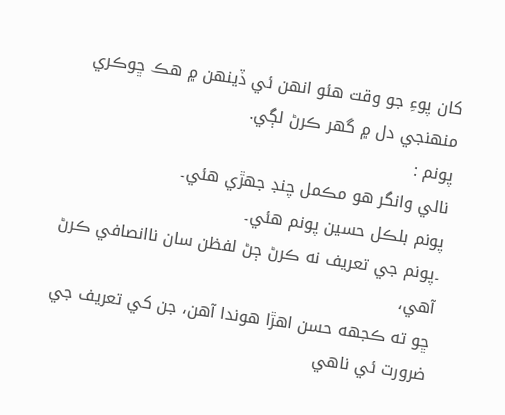کان پوءِ جو وقت هئو انهن ئي ڏينهن ۾ هڪ ڇوڪري منهنجي دل ۾ گهر ڪرڻ لڳي.
پونم :
نالي وانگر هو مڪمل چنڊ جهڙي هئي۔
پونم بلڪل حسين پونم هئي۔
۔پونم جي تعريف نه ڪرڻ ڄڻ لفظن سان ناانصافي ڪرڻ آهي،
ڇو ته ڪجهه حسن اهڙا هوندا آهن، جن کي تعريف جي ضرورت ئي ناهي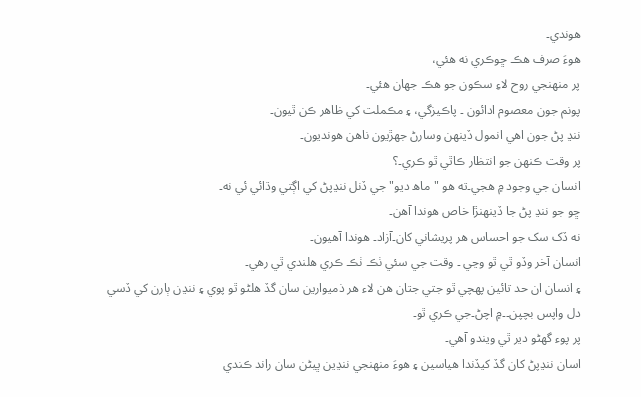هوندي۔
هوءَ صرف هڪ ڇوڪري نه هئي،
پر منهنجي روح لاءِ سڪون جو هڪ جهان هئي۔
پونم جون معصوم ادائون ۔ پاڪيزگي، ۽ مڪملت کي ظاهر ڪن ٿيون۔
ننڍ پڻ جون اهي انمول ڏينهن وسارڻ جهڙيون ناهن ھونديون۔
پر وقت ڪنهن جو انتظار ڪاٿي ٿو ڪري۔؟
انسان جي وجود ۾ هجي۔ته هو "ماھ ديو" جي ڏنل ننڍپڻ کي اڳتي وڌائي ئي نه۔
ڇو جو ننڍ پڻ جا ڏينهنڙا خاص هوندا آهن۔
نه ڏک سک جو احساس هر پريشاني کان۔آزاد۔ هوندا آهيون۔
انسان آخر وڏو ٿي ٿو وڃي ۔ وقت جي سئي ٺڪ ٺڪ ڪري هلندي ٿي رهي۔
۽ انسان ان حد تائين پهچي ٿو جتي جتان هن لاء هر ذميوارين سان گڏ هلڻو ٿو پوي ۽ ننڍن ٻارن کي ڏسي
دل واپس بچپن۔۔۾ اچڻ۔جي ڪري ٿو۔
پر پوء گهڻو دير ٿي ويندو آهي۔
اسان ننڍپڻ کان گڏ کيڏندا هياسين ۽ هوءَ منهنجي ننڍين ڀيڻن سان راند ڪندي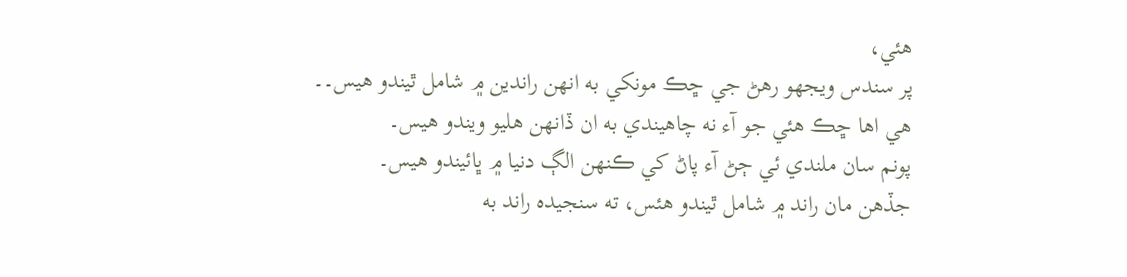هئي،
پر سندس ويجهو رهڻ جي ڇڪ مونکي به انهن راندين ۾ شامل ٿيندو هيس۔۔
هي اها ڇڪ هئي جو آء نه چاهيندي به ان ڏانهن هليو ويندو هيس۔
پونم سان ملندي ئي ڄڻ آء پاڻ کي ڪنهن الڳ دنيا ۾ ڀائيندو هيس۔
جڏهن مان راند ۾ شامل ٿيندو هئس، ته سنجيده راند به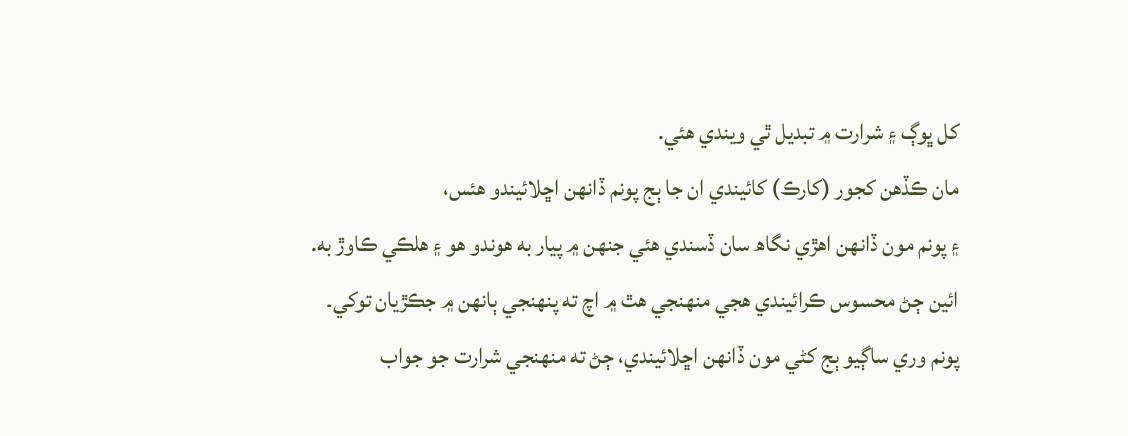کل ڀوڳ ۽ شرارت ۾ تبديل ٿي ويندي هئي.
مان ڪڏهن کجور (کارڪ) کائيندي ان جا ٻج پونم ڏانهن اڇلائيندو هئس،
۽ پونم مون ڏانهن اهڙي نگاھ سان ڏسندي هئي جنهن ۾ پيار به هوندو هو ۽ هلڪي ڪاوڙ به.
ائين ڄڻ محسوس ڪرائيندي هجي منهنجي هٿ ۾ اچ ته پنهنجي ٻانهن ۾ جڪڙيان توکي۔
پونم وري ساڳيو ٻج کڻي مون ڏانهن اڇلائيندي، ڄڻ ته منهنجي شرارت جو جواب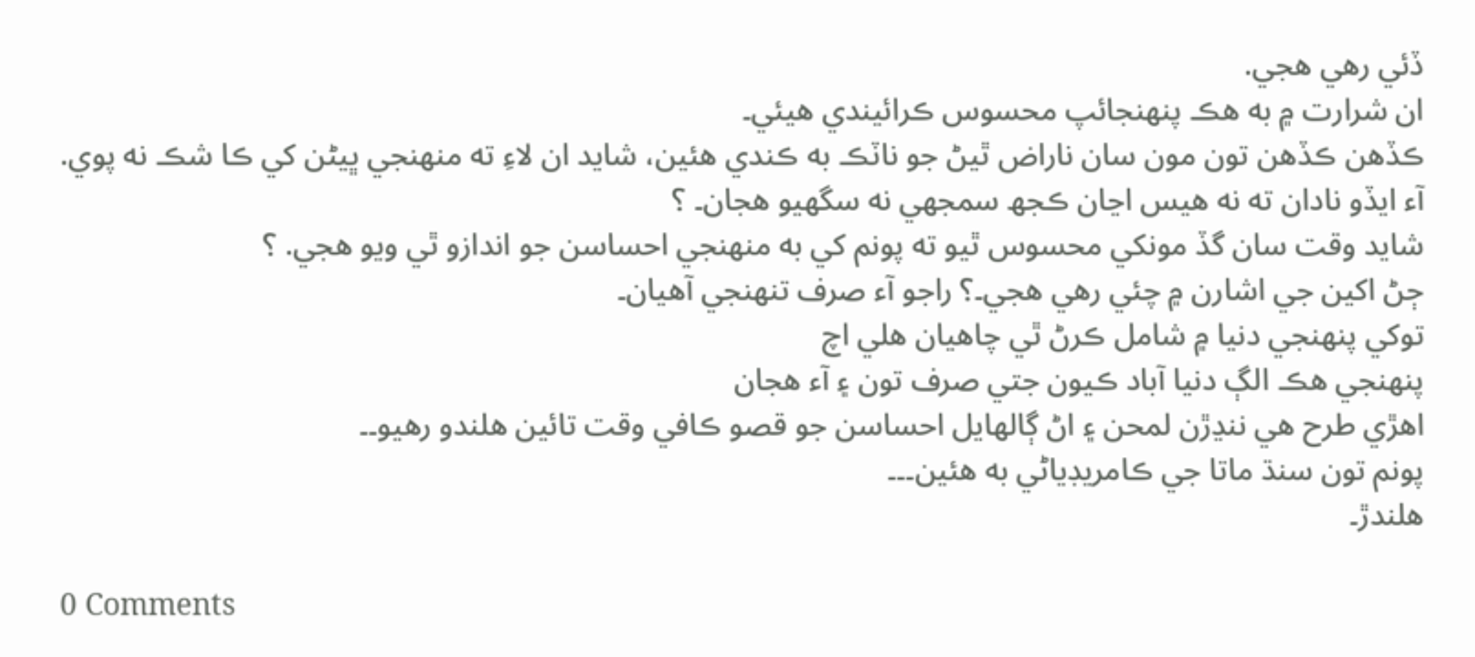ڏئي رهي هجي.
ان شرارت ۾ به هڪ پنهنجائپ محسوس ڪرائيندي هيئي۔
ڪڏهن ڪڏهن تون مون سان ناراض ٿيڻ جو ناٽڪ به ڪندي هئين، شايد ان لاءِ ته منهنجي ڀيڻن کي ڪا شڪ نه پوي.
آء ايڏو نادان ته نه هيس اڃان ڪجھ سمجهي نه سگهيو هجان۔ ؟
شايد وقت سان گڏ مونکي محسوس ٿيو ته پونم کي به منهنجي احساسن جو اندازو ٿي ويو هجي. ؟
ڄڻ اکين جي اشارن ۾ چئي رهي هجي۔؟ راجو آء صرف تنهنجي آهيان۔
توکي پنهنجي دنيا ۾ شامل ڪرڻ ٿي چاهيان هلي اچ
پنهنجي هڪ الڳ دنيا آباد ڪيون جتي صرف تون ۽ آء هجان
اهڙي طرح هي ننڍڙن لمحن ۽ اڻ ڳالهايل احساسن جو قصو ڪافي وقت تائين هلندو رهيو۔۔
پونم تون سنڌ ماتا جي ڪامريڊياڻي به هئين۔۔۔
هلندڙ۔

0 Comments